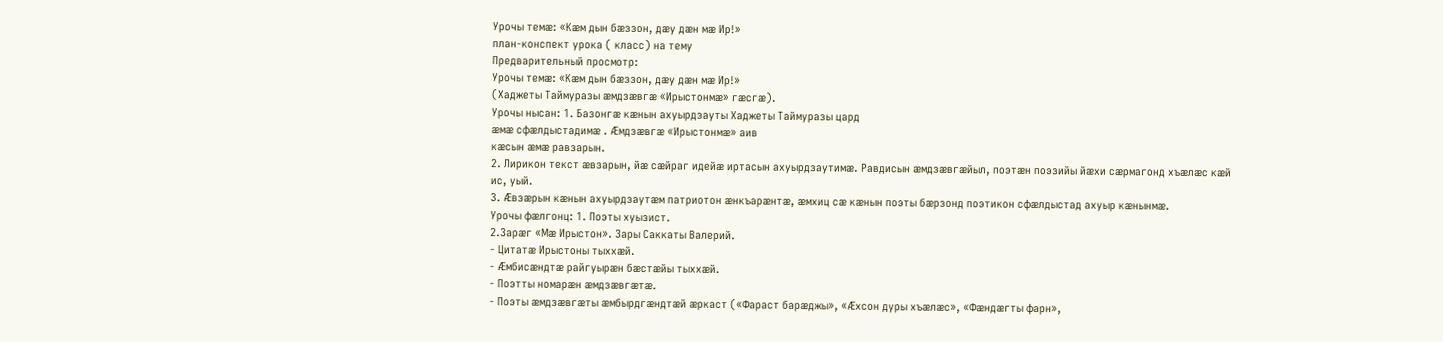Урочы темӕ: «Кæм дын бæззон, дæу дæн мæ Ир!»
план-конспект урока ( класс) на тему
Предварительный просмотр:
Урочы темӕ: «Кæм дын бæззон, дæу дæн мæ Ир!»
(Хаджеты Таймуразы ӕмдзӕвгӕ «Ирыстонмӕ» гæсгæ).
Урочы нысан: 1. Базонгӕ кӕнын ахуырдзауты Хаджеты Таймуразы цард
ӕмӕ сфӕлдыстадимӕ . Ӕмдзӕвгӕ «Ирыстонмӕ» аив
кӕсын ӕмӕ равзарын.
2. Лирикон текст ӕвзарын, йӕ сӕйраг идейӕ иртасын ахуырдзаутимæ. Равдисын ӕмдзӕвгӕйыл, поэтӕн поэзийы йӕхи сӕрмагонд хъӕлӕс кӕй ис, уый.
3. Ӕвзæрын кӕнын ахуырдзаутӕм патриотон ӕнкъарӕнтӕ, æмхиц сӕ кӕнын поэты бӕрзонд поэтикон сфӕлдыстад ахуыр кӕнынмӕ.
Урочы фӕлгонц: 1. Поэты хуызист.
2.3арӕг «Мӕ Ирыстон». Зары Саккаты Валерий.
- Цитатӕ Ирыстоны тыххӕй.
- Ӕмбисӕндтӕ райгуырӕн бӕстӕйы тыххӕй.
- Поэтты номарӕн ӕмдзӕвгӕтӕ.
- Поэты ӕмдзӕвгӕты ӕмбырдгӕндтӕй ӕркаст («Фараст барӕджы», «Ӕхсон дуры хъӕлӕс», «Фӕндӕгты фарн»,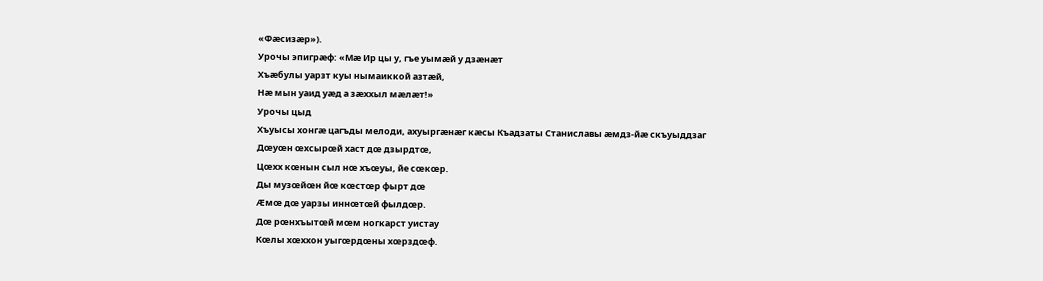«Фӕсизӕр»).
Урочы эпигрæф: «Мӕ Ир цы у, гъе уымӕй у дзӕнӕт
Хъӕбулы уарзт куы нымаиккой азтӕй,
Нӕ мын уаид уӕд а зӕххыл мӕлӕт!»
Урочы цыд
Хъуысы хонгæ цагъды мелоди, ахуыргæнæг кæсы Къадзаты Станиславы æмдз-йæ скъуыддзаг
Дœуœн œхсырœй хаст дœ дзырдтœ,
Цœхх кœнын сыл нœ хъœуы, йе сœкœр.
Ды музœйœн йœ кœстœр фырт дœ
Æмœ дœ уарзы иннœтœй фылдœр.
Дœ рœнхъытœй мœм ногкарст уистау
Кœлы хœххон уыгœрдœны хœрздœф.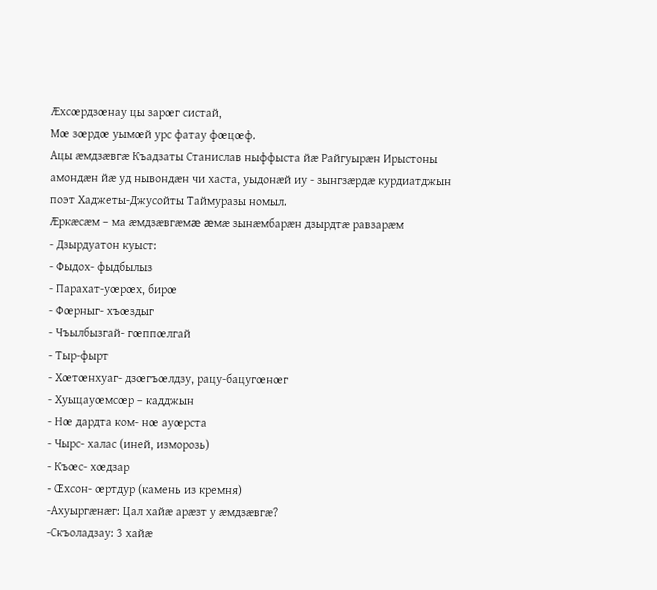Æхсœрдзœнау цы зарœг систай,
Мœ зœрдœ уымœй урс фатау фœцœф.
Ацы æмдзæвгæ Къадзаты Станислав ныффыста йӕ Райгуырӕн Ирыстоны амондӕн йӕ уд нывондӕн чи хаста, уыдонæй иу - зынгзӕрдӕ курдиатджын поэт Хаджеты-Джусойты Таймуразы номыл.
Æркæсæм – ма æмдзæвгæмæ æмæ зынæмбарæн дзырдтæ равзарæм
- Дзырдуатон куыст:
- Фыдох- фыдбылыз
- Парахат-уœрœх, бирœ
- Фœрныг- хъœздыг
- Чъылбызгай- гœппœлгай
- Тыр-фырт
- Хœтœнхуаг- дзœгъœлдзу, рацу-бацугœнœг
- Хуыцауœмсœр – кадджын
- Нœ дардта ком- нœ ауœрста
- Чырс- халас (иней, изморозь)
- Къœс- хœдзар
- Œхсон- œртдур (камень из кремня)
-Ахуыргæнæг: Цал хайæ арæзт у æмдзæвгæ?
-Скъоладзау: 3 хайæ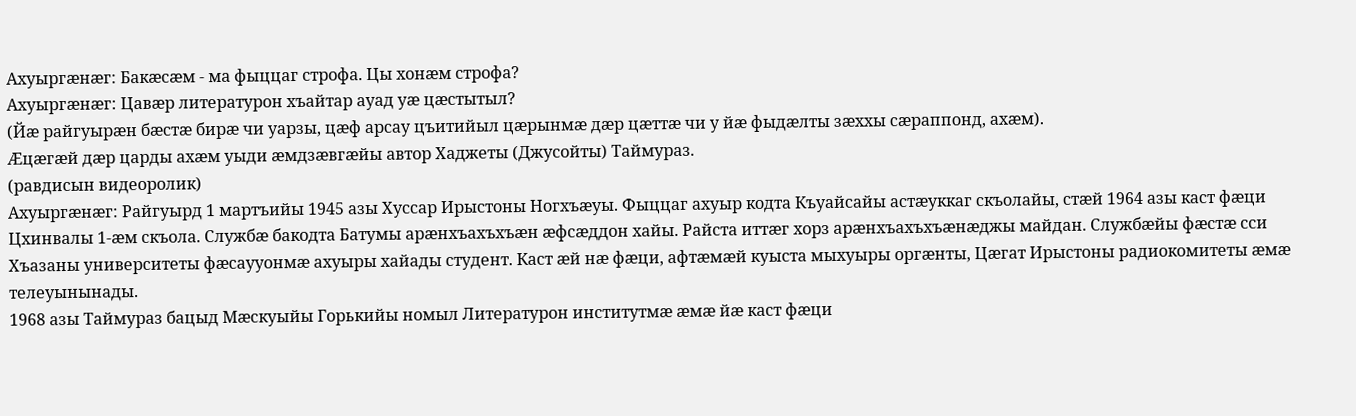Ахуыргæнæг: Бакæсæм - ма фыццаг строфа. Цы хонæм строфа?
Ахуыргæнæг: Цавæр литературон хъайтар ауад уæ цæстытыл?
(Йæ райгуырæн бæстæ бирæ чи уарзы, цæф арсау цъитийыл цæрынмæ дæр цæттæ чи у йæ фыдæлты зæххы сæраппонд, ахæм).
Æцæгæй дæр царды ахæм уыди æмдзæвгæйы автор Хаджеты (Джусойты) Таймураз.
(равдисын видеоролик)
Ахуыргæнæг: Райгуырд 1 мартъийы 1945 азы Хуссар Ирыстоны Ногхъӕуы. Фыццаг ахуыр кодта Къуайсайы астӕуккаг скъолайы, стӕй 1964 азы каст фӕци Цхинвалы 1-ӕм скъола. Службӕ бакодта Батумы арӕнхъахъхъӕн ӕфсӕддон хайы. Райста иттӕг хорз арӕнхъахъхъӕнӕджы майдан. Службӕйы фӕстӕ сси Хъазаны университеты фӕсаууонмӕ ахуыры хайады студент. Каст ӕй нӕ фӕци, афтӕмӕй куыста мыхуыры оргӕнты, Цӕгат Ирыстоны радиокомитеты ӕмӕ телеуынынады.
1968 азы Таймураз бацыд Мӕскуыйы Горькийы номыл Литературон институтмӕ ӕмӕ йӕ каст фӕци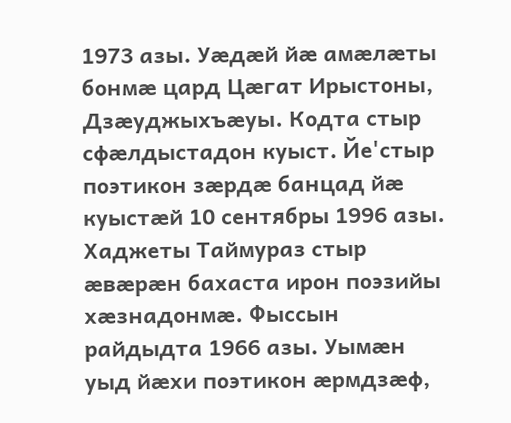1973 азы. Уӕдӕй йӕ амӕлӕты бонмӕ цард Цӕгат Ирыстоны, Дзӕуджыхъӕуы. Кодта стыр сфӕлдыстадон куыст. Йе'стыр поэтикон зӕрдӕ банцад йӕ куыстӕй 10 сентябры 1996 азы.
Хаджеты Таймураз стыр ӕвӕрӕн бахаста ирон поэзийы хӕзнадонмӕ. Фыссын райдыдта 1966 азы. Уымӕн уыд йӕхи поэтикон ӕрмдзӕф,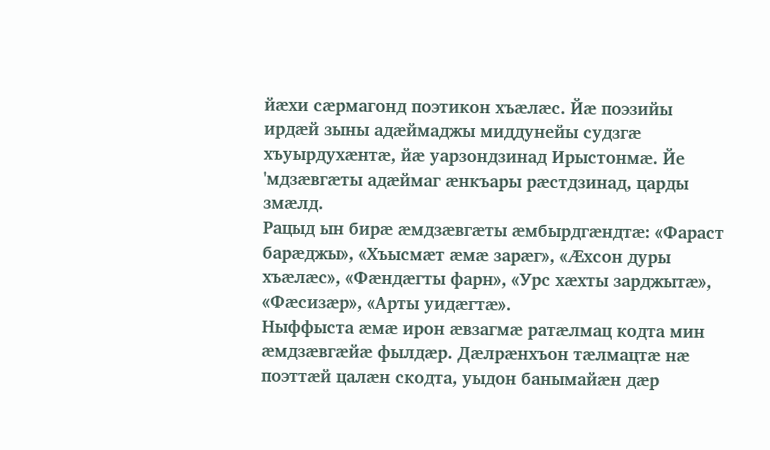йӕхи сӕрмагонд поэтикон хъӕлӕс. Йӕ поэзийы ирдӕй зыны адӕймаджы миддунейы судзгӕ хъуырдухӕнтӕ, йæ уарзондзинад Ирыстонмæ. Йе 'мдзӕвгӕты адӕймаг ӕнкъары рӕстдзинад, царды змӕлд.
Рацыд ын бирӕ ӕмдзӕвгӕты ӕмбырдгӕндтӕ: «Фараст барӕджы», «Хъысмӕт ӕмӕ зарӕг», «Ӕхсон дуры хъӕлӕс», «Фӕндӕгты фарн», «Урс хӕхты зарджытӕ», «Фӕсизӕр», «Арты уидӕгтӕ».
Ныффыста ӕмӕ ирон ӕвзагмӕ ратӕлмац кодта мин ӕмдзӕвгӕйæ фылдӕр. Дӕлрӕнхъон тӕлмацтӕ нӕ поэттӕй цалӕн скодта, уыдон банымайӕн дӕр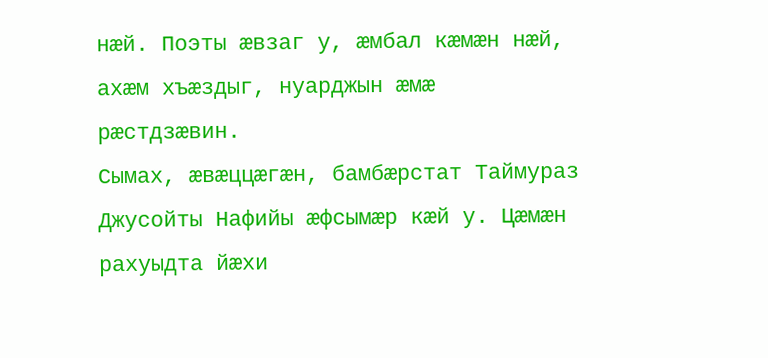нӕй. Поэты ӕвзаг у, ӕмбал кӕмӕн нӕй, ахӕм хъӕздыг, нуарджын ӕмӕ рӕстдзӕвин.
Сымах, ӕвӕццӕгӕн, бамбӕрстат Таймураз Джусойты Нафийы ӕфсымӕр кӕй у. Цӕмӕн рахуыдта йӕхи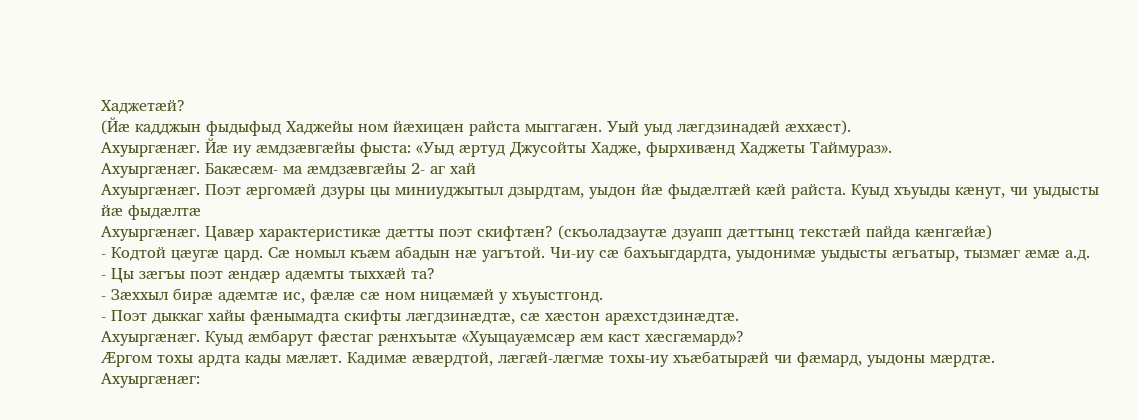Хаджетӕй?
(Йӕ кадджын фыдыфыд Хаджейы ном йӕхицӕн райста мыггагæн. Уый уыд лӕгдзинадӕй ӕххӕст).
Ахуыргӕнӕг. Йӕ иу ӕмдзӕвгӕйы фыста: «Уыд ӕртуд Джусойты Хадже, фырхивӕнд Хаджеты Таймураз».
Ахуыргӕнӕг. Бакæсæм- ма æмдзæвгæйы 2- аг хай
Ахуыргӕнӕг. Поэт æргомæй дзуры цы миниуджытыл дзырдтам, уыдон йæ фыдæлтæй кæй райста. Куыд хъуыды кæнут, чи уыдысты йæ фыдæлтæ
Ахуыргӕнӕг. Цавæр характеристикæ дæтты поэт скифтæн? (скъоладзаутæ дзуапп дæттынц текстæй пайда кæнгæйæ)
- Кодтой цӕугӕ цард. Сӕ номыл къӕм абадын нӕ уагътой. Чи-иу сӕ бахъыгдардта, уыдонимӕ уыдысты ӕгьатыр, тызмӕг æмæ а.д.
- Цы зӕгъы поэт ӕндӕр адӕмты тыххӕй та?
- Зӕххыл бирӕ адӕмтӕ ис, фӕлӕ сӕ ном ницӕмӕй у хъуыстгонд.
- Поэт дыккаг хайы фӕнымадта скифты лӕгдзинӕдтӕ, сӕ хӕстон арӕхстдзинӕдтӕ.
Ахуыргӕнӕг. Куыд æмбарут фæстаг рæнхъытæ «Хуыцауæмсæр æм каст хæсгæмард»?
Ӕргом тохы ардта кады мӕлæт. Кадимӕ ӕвӕрдтой, лӕгӕй-лӕгмӕ тохы-иу хъӕбатырӕй чи фӕмард, уыдоны мӕрдтӕ.
Ахуыргæнæг: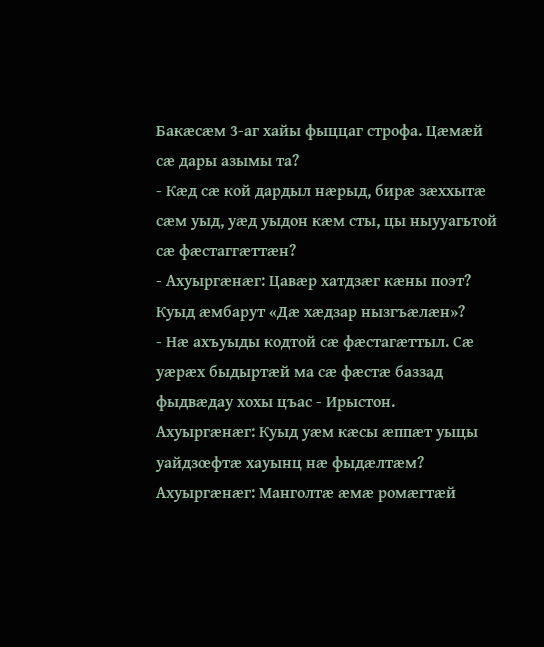Бакӕсӕм 3-аг хайы фыццаг строфа. Цӕмӕй сӕ дары азымы та?
- Кӕд сӕ кой дардыл нӕрыд, бирӕ зӕххытӕ сӕм уыд, уӕд уыдон кӕм сты, цы ныууагьтой сӕ фӕстаггӕттӕн?
- Ахуыргæнæг: Цавӕр хатдзӕг кӕны поэт? Куыд ӕмбарут «Дӕ хӕдзар нызгъӕлӕн»?
- Нӕ ахъуыды кодтой сӕ фӕстагӕттыл. Сӕ уӕрӕх быдыртӕй ма сӕ фӕстӕ баззад фыдвӕдау хохы цъас - Ирыстон.
Ахуыргæнæг: Куыд уæм кæсы æппæт уыцы уайдзœфтæ хауынц нæ фыдæлтæм?
Ахуыргæнæг: Манголтӕ ӕмӕ ромӕгтӕй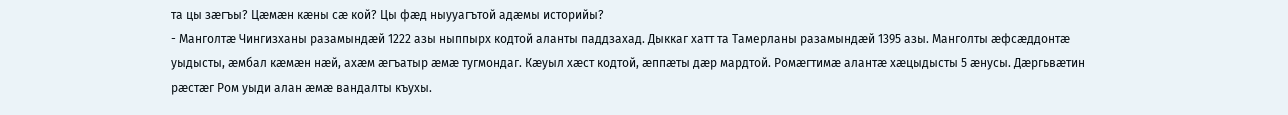та цы зӕгъы? Цӕмӕн кӕны сӕ кой? Цы фæд ныууагътой адӕмы историйы?
- Манголтӕ Чингизханы разамындӕй 1222 азы ныппырх кодтой аланты паддзахад. Дыккаг хатт та Тамерланы разамындӕй 1395 азы. Манголты ӕфсӕддонтӕ уыдысты, ӕмбал кӕмӕн нӕй, ахӕм ӕгъатыр ӕмӕ тугмондаг. Кӕуыл хӕст кодтой, ӕппӕты дæр мардтой. Ромӕгтимӕ алантӕ хӕцыдысты 5 ӕнусы. Дӕргьвӕтин рӕстӕг Ром уыди алан ӕмӕ вандалты къухы.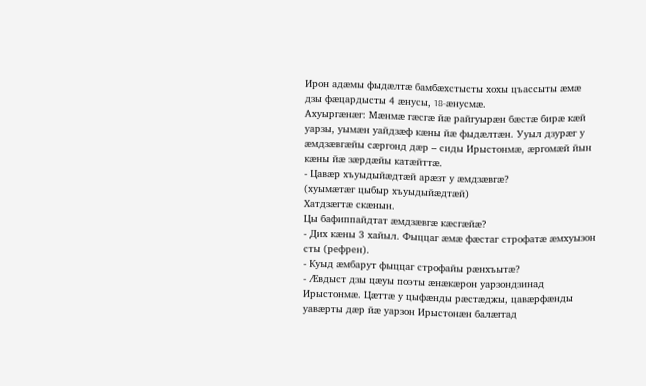Ирон адæмы фыдæлтæ бамбæхстысты хохы цъассыты æмæ дзы фæцардысты 4 æнусы, 18-æнусмæ.
Ахуыргæнæг: Мæнмæ гæсгæ йæ райгуырæн бæстæ бирæ кæй уарзы, уымæн уайдзæф кæны йæ фыдæлтæн. Ууыл дзурæг у æмдзæвгæйы сæргонд дæр – сиды Ирыстонмæ, æргомæй йын кæны йæ зæрдæйы катæйттæ.
- Цавæр хъуыдыйæдтæй арæзт у æмдзæвгæ?
(хуымæтæг цыбыр хъуыдыйæдтæй)
Хатдзæгтæ скæнын.
Цы бафиппайдтат ӕмдзӕвгӕ кӕсгӕйӕ?
- Дих кӕны 3 хайыл. Фыццаг ӕмӕ фӕстаг строфатӕ ӕмхуызон сты (рефрен).
- Куыд ӕмбарут фыццаг строфайы рӕнхъытӕ?
- Ӕвдыст дзы цӕуы поэты ӕнӕкӕрон уарзондзинад Ирыстонмӕ. Цӕттӕ у цыфӕнды рӕстӕджы, цавӕрфӕнды уавӕрты дӕр йӕ уарзон Ирыстонӕн балӕггад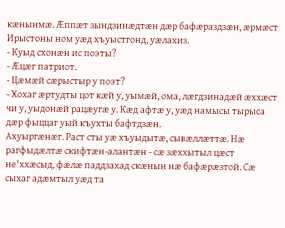кӕнынмӕ. Ӕппӕт зындзинӕдтӕн дӕр бафӕраздзӕн, ӕрмӕст Ирыстоны ном уӕд хъуыстгонд, уӕлахиз.
- Куыд схонӕн ис поэты?
- Ӕцӕг патриот.
- Цӕмӕй сӕрыстыр у поэт?
- Хохаг ӕртудты цот кӕй у, уымӕй, ома, лӕгдзинадӕй ӕххӕст чи у, уыдонӕй рацӕугӕ у. Кӕд афтӕ у, уӕд намысы тырыса дӕр фыццаг уый къухты бафтдзӕн.
Ахуыргӕнӕг. Раст сты уӕ хъуыдытӕ, сывӕллӕттӕ. Нӕ рагфыдӕлтæ скифтӕн-алантӕн - сӕ зӕххытыл цӕст не'ххӕсыд, фӕлӕ паддзахад скæнын нӕ бафӕрӕзтой. Сӕ сыхаг адӕмтыл уӕд та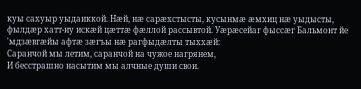куы сахуыр уыдаиккой. Нӕй, нӕ сарӕхстысты, кусынмӕ ӕмхиц нӕ уыдысты, фылдæр хатт-иу искӕй цӕттӕ фӕллой рассывтой. Уӕрӕсейаг фыссӕг Бальмонт йе 'мдзӕвгӕйы афтӕ зӕгъы нӕ рагфыдӕлты тыххӕй:
Саранчой мы летим, саранчой на чужое нагрянем,
И бесстрашно насытим мы алчные души свои.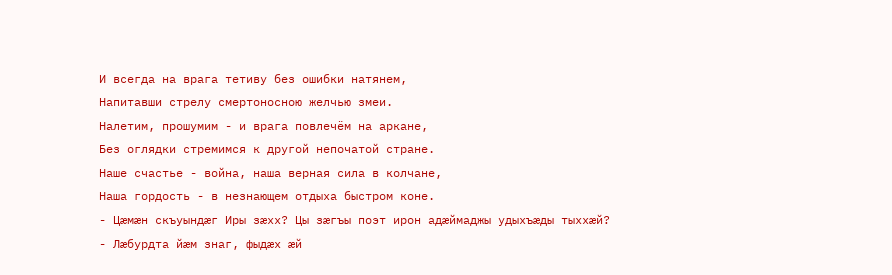И всегда на врага тетиву без ошибки натянем,
Напитавши стрелу смертоносною желчью змеи.
Налетим, прошумим - и врага повлечём на аркане,
Без оглядки стремимся к другой непочатой стране.
Наше счастье - война, наша верная сила в колчане,
Наша гордость - в незнающем отдыха быстром коне.
- Цӕмӕн скъуындӕг Иры зӕхх? Цы зӕгъы поэт ирон адӕймаджы удыхъæды тыххӕй?
- Лӕбурдта йӕм знаг, фыдӕх æй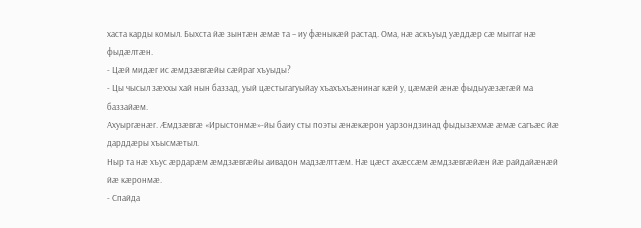хаста карды комыл. Быхста йӕ зынтӕн ӕмӕ та – иу фӕныкӕй растад. Ома, нӕ аскъуыд уӕддӕр сӕ мыггаг нӕ фыдӕлтӕн.
- Цӕй мидӕг ис ӕмдзӕвгӕйы сӕйраг хъуыды?
- Цы чысыл зӕххы хай нын баззад, уый цӕстыгагуыйау хъахъхъӕнинаг кӕй у, цӕмӕй ӕнӕ фыдыуӕзӕгӕй ма баззайӕм.
Ахуыргӕнӕг. Ӕмдзӕвгӕ «Ирыстонмӕ»-йы баиу сты поэты ӕнӕкӕрон уарзондзинад фыдызӕхмӕ ӕмӕ сагъӕс йӕ дарддӕры хъысмӕтыл.
Ныр та нӕ хъус ӕрдарӕм ӕмдзӕвгӕйы аивадон мадзӕлттӕм. Нӕ цӕст ахӕссӕм ӕмдзӕвгӕйӕн йӕ райдайӕнӕй йӕ кӕронмӕ.
- Спайда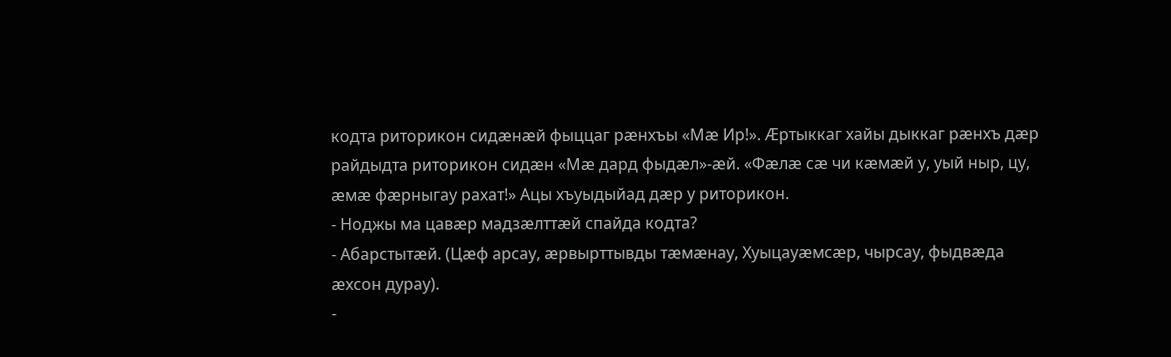кодта риторикон сидӕнӕй фыццаг рӕнхъы «Мӕ Ир!». Ӕртыккаг хайы дыккаг рӕнхъ дӕр райдыдта риторикон сидӕн «Мӕ дард фыдӕл»-ӕй. «Фӕлӕ сӕ чи кӕмӕй у, уый ныр, цу, ӕмӕ фӕрныгау рахат!» Ацы хъуыдыйад дæр у риторикон.
- Ноджы ма цавӕр мадзӕлттӕй спайда кодта?
- Абарстытӕй. (Цӕф арсау, ӕрвырттывды тӕмӕнау, Хуыцауӕмсӕр, чырсау, фыдвӕда ӕхсон дурау).
-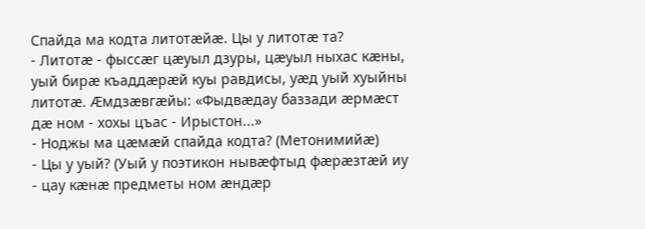Спайда ма кодта литотӕйӕ. Цы у литотӕ та?
- Литотӕ - фыссӕг цӕуыл дзуры, цӕуыл ныхас кæны, уый бирӕ къаддӕрӕй куы равдисы, уӕд уый хуыйны литотӕ. Ӕмдзӕвгӕйы: «Фыдвӕдау баззади ӕрмӕст дӕ ном - хохы цъас - Ирыстон...»
- Ноджы ма цӕмӕй спайда кодта? (Метонимийӕ)
- Цы у уый? (Уый у поэтикон нывӕфтыд фӕрӕзтӕй иу - цау кӕнӕ предметы ном ӕндæр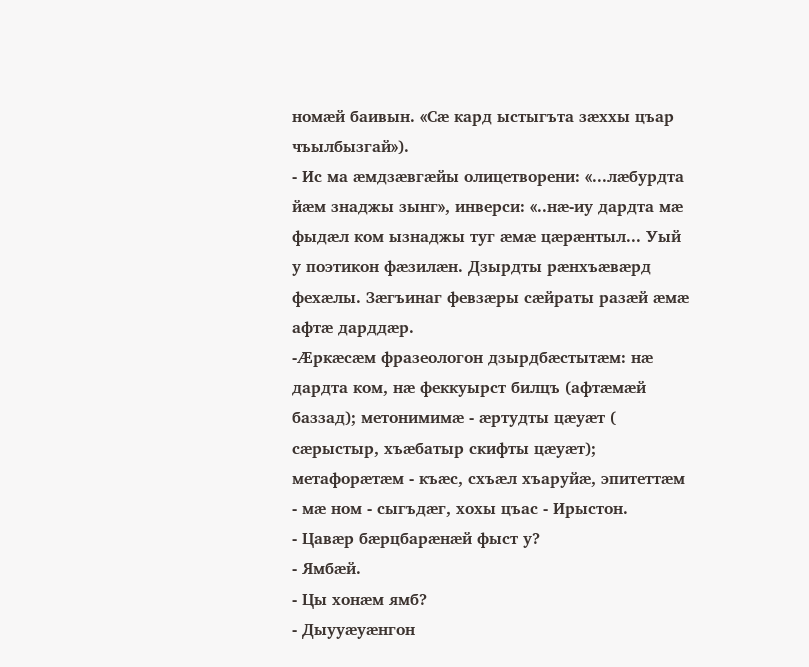номӕй баивын. «Сӕ кард ыстыгъта зӕххы цъар чъылбызгай»).
- Ис ма ӕмдзӕвгӕйы олицетворени: «...лӕбурдта йӕм знаджы зынг», инверси: «..нӕ-иу дардта мӕ фыдӕл ком ызнаджы туг ӕмӕ цӕрӕнтыл... Уый у поэтикон фӕзилӕн. Дзырдты рӕнхъӕвӕрд фехӕлы. Зӕгъинаг февзӕры сӕйраты разӕй ӕмӕ афтӕ дарддӕр.
-Ӕркӕсӕм фразеологон дзырдбӕстытӕм: нӕ дардта ком, нӕ феккуырст билцъ (афтӕмӕй баззад); метонимимӕ - ӕртудты цӕуӕт ( сӕрыстыр, хъӕбатыр скифты цӕуӕт); метафорӕтӕм - къӕс, схъӕл хъаруйӕ, эпитеттӕм - мӕ ном - сыгъдӕг, хохы цъас - Ирыстон.
- Цавӕр бӕрцбарӕнӕй фыст у?
- Ямбӕй.
- Цы хонӕм ямб?
- Дыууӕуӕнгон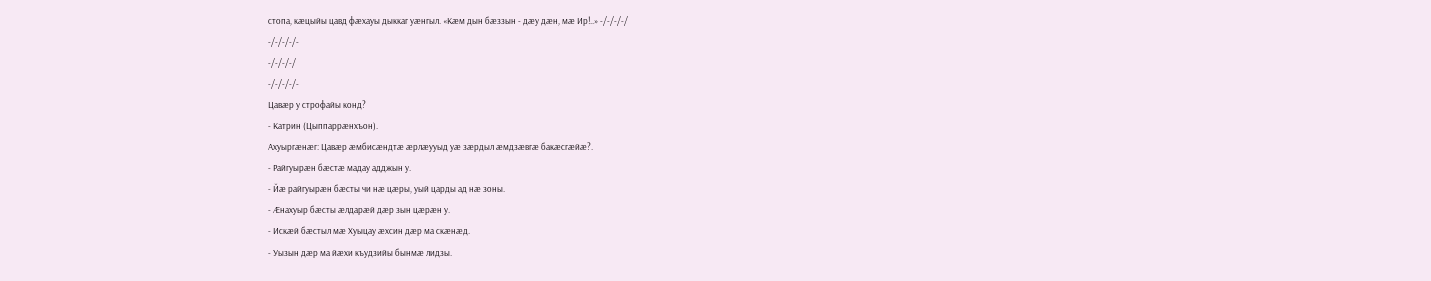стопа, кӕцыйы цавд фӕхауы дыккаг уӕнгыл. «Кӕм дын бӕззын - дӕу дӕн, мӕ Ир!..» -/-/-/-/
-/-/-/-/-
-/-/-/-/
-/-/-/-/-
Цавӕр у строфайы конд?
- Катрин (Цыппаррӕнхъон).
Ахуыргӕнӕг: Цавæр ӕмбисӕндтӕ æрлæууыд уæ зæрдыл æмдзæвгæ бакæсгæйæ?.
- Райгуырӕн бӕстӕ мадау адджын у.
- Йӕ райгуырӕн бӕсты чи нӕ цӕры, уый царды ад нӕ зоны.
- Ӕнахуыр бӕсты ӕлдарӕй дӕр зын цӕрӕн у.
- Искӕй бӕстыл мӕ Хуыцау ӕхсин дӕр ма скӕнӕд.
- Уызын дӕр ма йӕхи къудзийы бынмӕ лидзы.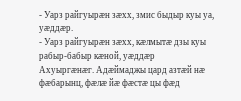- Уарз райгуырӕн зӕхх, змис быдыр куы уа, уӕддӕр.
- Уарз райгуырӕн зӕхх, кӕлмытӕ дзы куы рабыр-бабыр кӕной, уӕддӕр
Ахуыргӕнӕг. Адӕймаджы цард азтӕй нӕ фӕбарынц, фӕлӕ йӕ фӕстӕ цы фӕд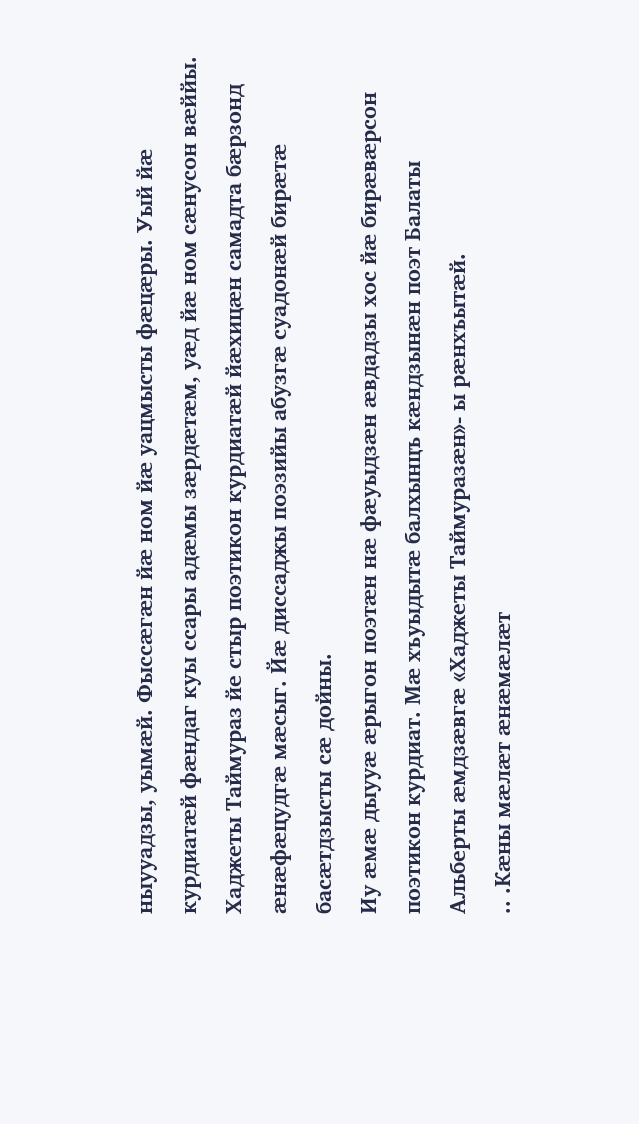ныууадзы, уымӕй. Фыссӕгӕн йӕ ном йӕ уацмысты фӕцӕры. Уый йӕ курдиатӕй фӕндаг куы ссары адӕмы зӕрдӕтӕм, уӕд йӕ ном сӕнусон вӕййы.
Хаджеты Таймураз йе стыр поэтикон курдиатӕй йӕхицӕн самадта бӕрзонд ӕнӕфӕцудгӕ мӕсыг. Йӕ диссаджы поэзийы абузгӕ суадонӕй бирӕтӕ басӕтдзысты сӕ дойны.
Иу ӕмӕ дыууӕ ӕрыгон поэтӕн нӕ фӕуыдзӕн ӕвдадзы хос йӕ бирӕвӕрсон поэтикон курдиат. Мӕ хъуыдытӕ балхынцъ кӕндзынӕн поэт Балаты Альберты ӕмдзӕвгӕ «Хаджеты Таймуразӕн»- ы рӕнхъытӕй.
.. .Кӕны мӕлӕт ӕнӕмӕлӕт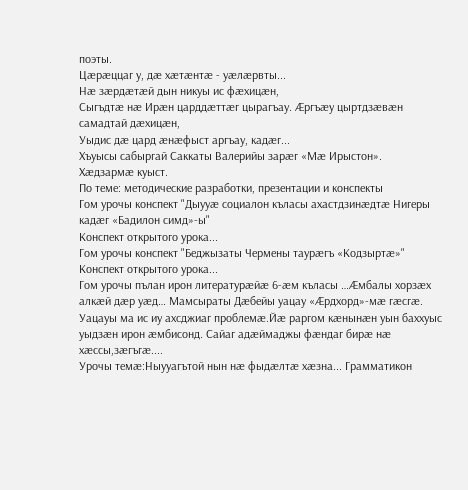поэты.
Цӕрӕццаг у, дӕ хӕтӕнтӕ - уӕлӕрвты...
Нӕ зӕрдӕтӕй дын никуы ис фӕхицӕн,
Сыгъдтӕ нӕ Ирӕн царддӕттӕг цырагъау. Ӕргъӕу цыртдзӕвӕн самадтай дӕхицӕн,
Уыдис дӕ цард ӕнӕфыст аргъау, кадӕг...
Хъуысы сабыргай Саккаты Валерийы зарӕг «Мӕ Ирыстон».
Хӕдзармӕ куыст.
По теме: методические разработки, презентации и конспекты
Гом урочы конспект "Дыууæ социалон къласы ахастдзинæдтæ Нигеры кадæг «Бадилон симд»-ы"
Конспект открытого урока...
Гом урочы конспект "Беджызаты Чермены таурæгъ «Кодзыртæ»"
Конспект открытого урока...
Гом урочы пълан ирон литературæйæ 6-æм къласы …Æмбалы хорзæх алкæй дæр уæд… Мамсыраты Дæбейы уацау «Æрдхорд»-мæ гæсгæ.
Уацауы ма ис иу ахсджиаг проблемæ.Йæ раргом кæнынæн уын баххуыс уыдзæн ирон æмбисонд. Сайаг адæймаджы фæндаг бирæ нæ хæссы,зæгъгæ....
Урочы темӕ:Ныууагътой нын нӕ фыдӕлтӕ хӕзна... Грамматикон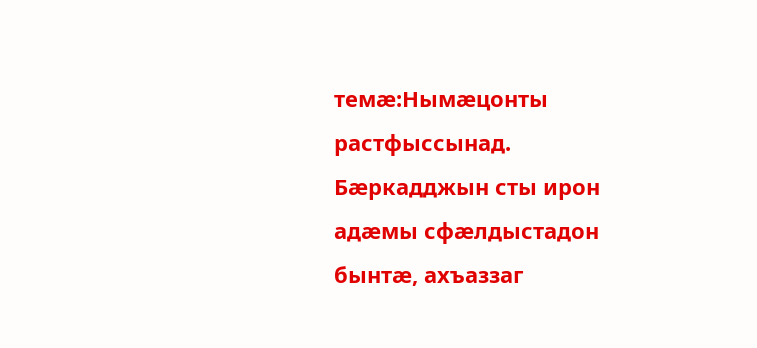темӕ:Нымӕцонты растфыссынад.
Бӕркадджын сты ирон адӕмы сфӕлдыстадон бынтӕ, ахъаззаг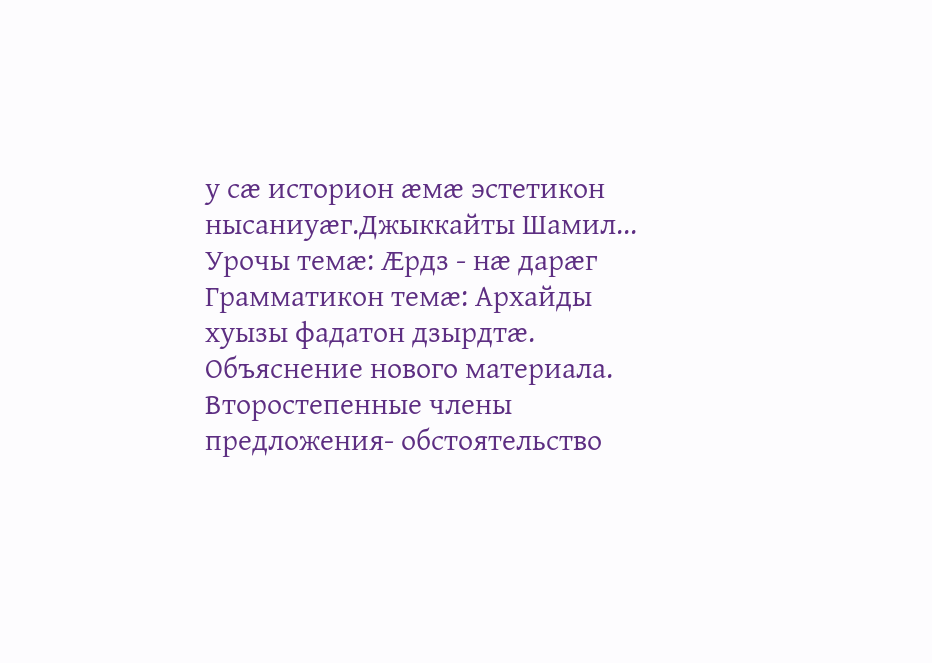у сӕ историон ӕмӕ эстетикон нысаниуӕг.Джыккайты Шамил...
Урочы темӕ: Æрдз - нæ дарæг Грамматикон темӕ: Архайды хуызы фадатон дзырдтӕ.
Объяснение нового материала. Второстепенные члены предложения- обстоятельство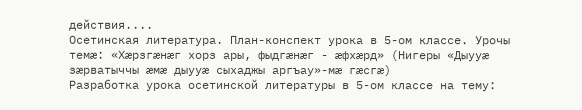действия....
Осетинская литература. План-конспект урока в 5-ом классе. Урочы темӕ: «Хӕрзгӕнӕг хорз ары, фыдгӕнӕг - ӕфхӕрд» (Нигеры «Дыууӕ зӕрватыччы ӕмӕ дыууӕ сыхаджы аргъау»-мӕ гӕсгӕ)
Разработка урока осетинской литературы в 5-ом классе на тему: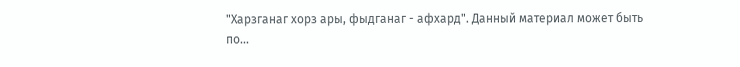"Харзганаг хорз ары, фыдганаг - афхард". Данный материал может быть по...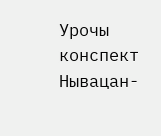Урочы конспект
Нывацан-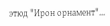этюд "Ирон орнамент"...